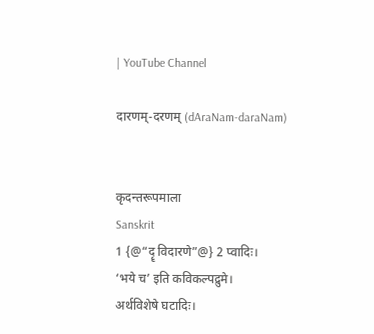| YouTube Channel

दारणम्-दरणम् (dAraNam-daraNam)


कृदन्तरूपमाला
Sanskrit
1 {@“दॄ विदारणे”@} 2 प्वादिः।
‘भये च’ इति कविकल्पद्रुमे।
अर्थविशेषे घटादिः।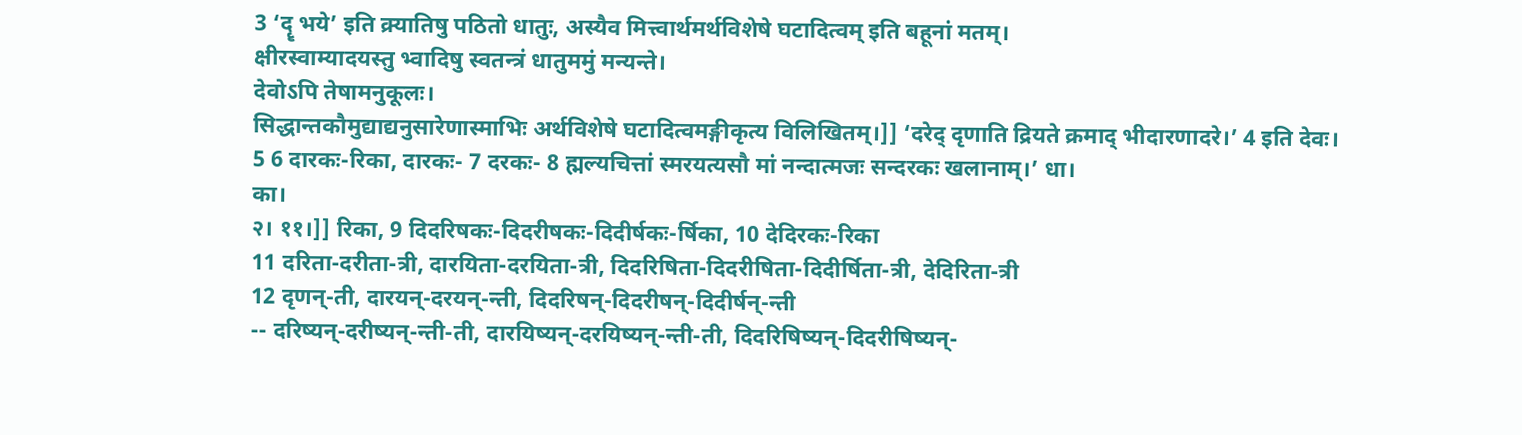3 ‘दॄ भये’ इति क्र्यातिषु पठितो धातुः, अस्यैव मित्त्वार्थमर्थविशेषे घटादित्वम् इति बहूनां मतम्।
क्षीरस्वाम्यादयस्तु भ्वादिषु स्वतन्त्रं धातुममुं मन्यन्ते।
देवोऽपि तेषामनुकूलः।
सिद्धान्तकौमुद्याद्यनुसारेणास्माभिः अर्थविशेषे घटादित्वमङ्गीकृत्य विलिखितम्।]] ‘दरेद् दृणाति द्रियते क्रमाद् भीदारणादरे।’ 4 इति देवः।
5 6 दारकः-रिका, दारकः- 7 दरकः- 8 ह्मल्यचित्तां स्मरयत्यसौ मां नन्दात्मजः सन्दरकः खलानाम्।’ धा।
का।
२। ११।]] रिका, 9 दिदरिषकः-दिदरीषकः-दिदीर्षकः-र्षिका, 10 देदिरकः-रिका
11 दरिता-दरीता-त्री, दारयिता-दरयिता-त्री, दिदरिषिता-दिदरीषिता-दिदीर्षिता-त्री, देदिरिता-त्री
12 दृणन्-ती, दारयन्-दरयन्-न्ती, दिदरिषन्-दिदरीषन्-दिदीर्षन्-न्ती
-- दरिष्यन्-दरीष्यन्-न्ती-ती, दारयिष्यन्-दरयिष्यन्-न्ती-ती, दिदरिषिष्यन्-दिदरीषिष्यन्-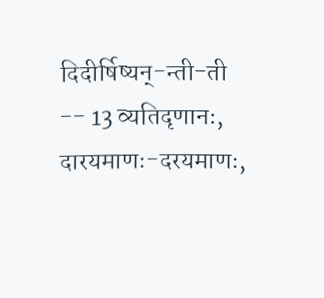दिदीर्षिष्यन्-न्ती-ती
-- 13 व्यतिदृणानः, दारयमाणः-दरयमाणः,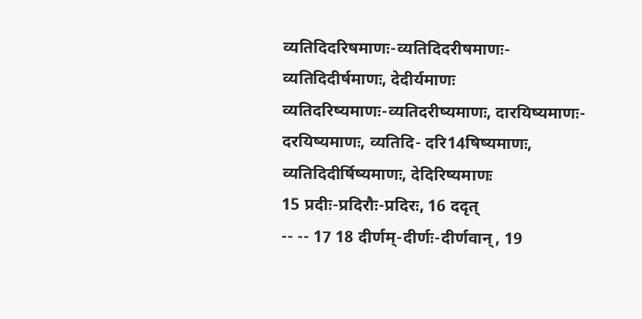व्यतिदिदरिषमाणः-व्यतिदिदरीषमाणः-व्यतिदिदीर्षमाणः, देदीर्यमाणः
व्यतिदरिष्यमाणः-व्यतिदरीष्यमाणः, दारयिष्यमाणः-दरयिष्यमाणः, व्यतिदि- दरि14षिष्यमाणः, व्यतिदिदीर्षिष्यमाणः, देदिरिष्यमाणः
15 प्रदीः-प्रदिरौः-प्रदिरः, 16 ददृत्
-- -- 17 18 दीर्णम्-दीर्णः-दीर्णवान्, 19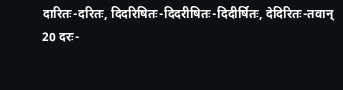दारितः-दरितः, दिदरिषितः-दिदरीषितः-दिदीर्षितः, देदिरितः-तवान्
20 दरः-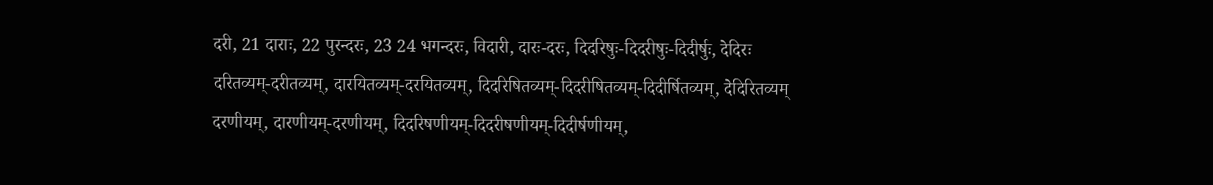दरी, 21 दाराः, 22 पुरन्दरः, 23 24 भगन्दरः, विदारी, दारः-दरः, दिदरिषुः-दिदरीषुः-दिदीर्षुः, देदिरः
दरितव्यम्-दरीतव्यम्, दारयितव्यम्-दरयितव्यम्, दिदरिषितव्यम्-दिदरीषितव्यम्-दिदीर्षितव्यम्, देदिरितव्यम्
दरणीयम्, दारणीयम्-दरणीयम्, दिदरिषणीयम्-दिदरीषणीयम्-दिदीर्षणीयम्,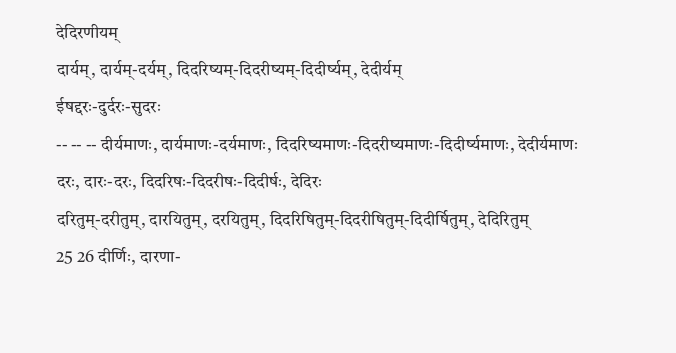देदिरणीयम्
दार्यम्, दार्यम्-दर्यम्, दिदरिष्यम्-दिदरीष्यम्-दिदीर्ष्यम्, देदीर्यम्
ईषद्दरः-दुर्दरः-सुदरः
-- -- -- दीर्यमाणः, दार्यमाणः-दर्यमाणः, दिदरिष्यमाणः-दिदरीष्यमाणः-दिदीर्ष्यमाणः, देदीर्यमाणः
दरः, दारः-दरः, दिदरिषः-दिदरीषः-दिदीर्षः, देदिरः
दरितुम्-दरीतुम्, दारयितुम्, दरयितुम्, दिदरिषितुम्-दिदरीषितुम्-दिदीर्षितुम्, देदिरितुम्
25 26 दीर्णिः, दारणा-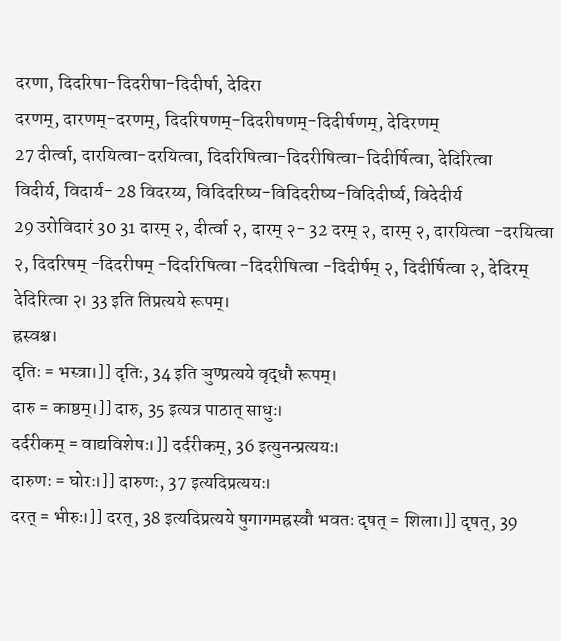दरणा, दिदरिषा-दिदरीषा-दिदीर्षा, देदिरा
दरणम्, दारणम्-दरणम्, दिदरिषणम्-दिदरीषणम्-दिदीर्षणम्, देदिरणम्
27 दीर्त्वा, दारयित्वा-दरयित्वा, दिदरिषित्वा-दिदरीषित्वा-दिदीर्षित्वा, देदिरित्वा
विदीर्य, विदार्य- 28 विदरय्य, विदिदरिष्य-विदिदरीष्य-विदिदीर्ष्य, विदेदीर्य
29 उरोविदारं 30 31 दारम् २, दीर्त्वा २, दारम् २- 32 दरम् २, दारम् २, दारयित्वा -दरयित्वा २, दिदरिषम् -दिदरीषम् -दिदरिषित्वा -दिदरीषित्वा -दिदीर्षम् २, दिदीर्षित्वा २, देदिरम्
देदिरित्वा २। 33 इति तिप्रत्यये रूपम्।
ह्रस्वश्च।
दृतिः = भस्त्रा।]] दृतिः, 34 इति ञुण्प्रत्यये वृद्धौ रूपम्।
दारु = काष्ठम्।]] दारु, 35 इत्यत्र पाठात् साधुः।
दर्दरीकम् = वाद्यविशेषः।]] दर्दरीकम्, 36 इत्युनन्प्रत्ययः।
दारुणः = घोरः।]] दारुणः, 37 इत्यदिप्रत्ययः।
दरत् = भीरुः।]] दरत्, 38 इत्यदिप्रत्यये षुगागमह्रस्वौ भवतः दृषत् = शिला।]] दृषत्, 39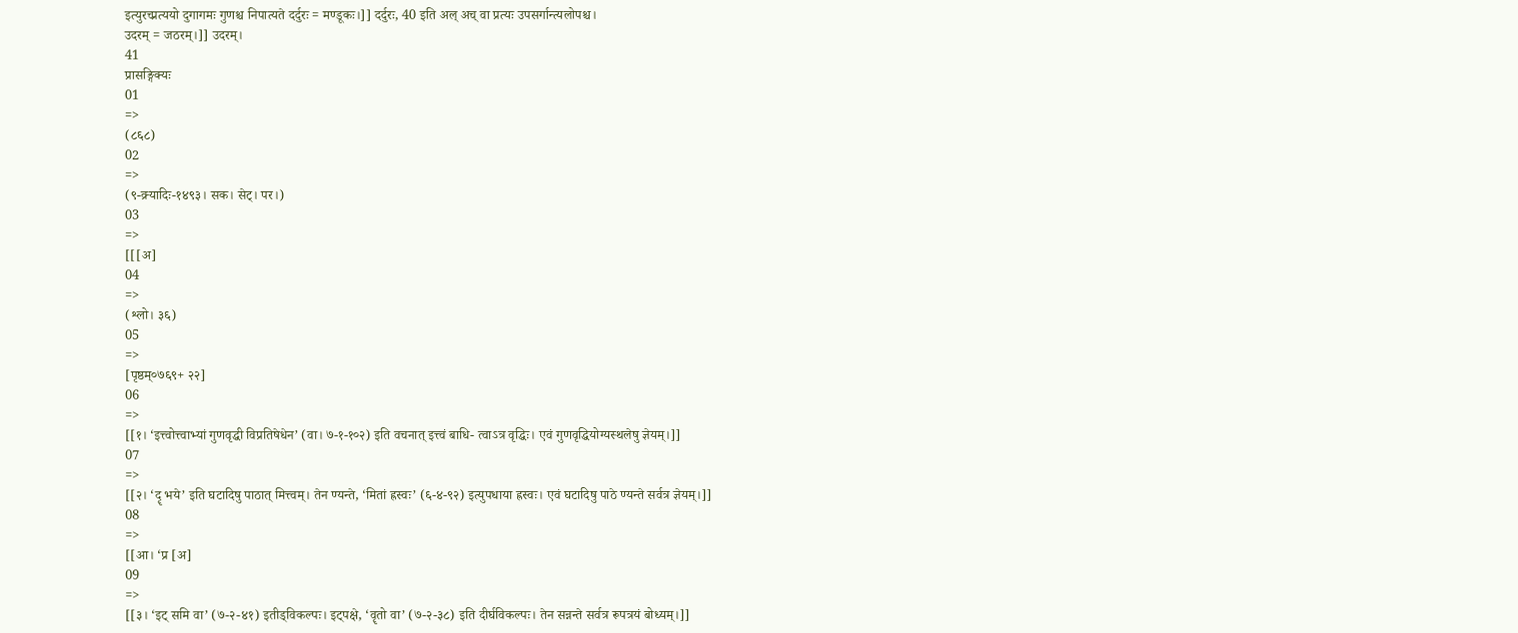इत्युरच्प्रत्ययो दुगागमः गुणश्च निपात्यते दर्दुरः = मण्डूकः।]] दर्दुरः, 40 इति अल् अच् वा प्रत्यः उपसर्गान्त्यलोपश्च।
उदरम् = जठरम्।]] उदरम्।
41
प्रासङ्गिक्यः
01
=>
(८६८)
02
=>
(९-क्र्यादिः-१४९३। सक। सेट्। पर।)
03
=>
[[[अ]
04
=>
(श्लो। ३६)
05
=>
[पृष्ठम्०७६९+ २२]
06
=>
[[१। ‘इत्त्वोत्त्वाभ्यां गुणवृद्धी विप्रतिषेधेन’ (वा। ७-१-१०२) इति वचनात् इत्त्वं बाधि- त्वाऽत्र वृद्धिः। एवं गुणवृद्धियोग्यस्थलेषु ज्ञेयम्।]]
07
=>
[[२। ‘दॄ भये’ इति घटादिषु पाठात् मित्त्वम्। तेन ण्यन्ते, ‘मितां ह्रस्वः’ (६-४-९२) इत्युपधाया ह्रस्वः। एवं घटादिषु पाठे ण्यन्ते सर्वत्र ज्ञेयम्।]]
08
=>
[[आ। ‘प्र [अ]
09
=>
[[३। ‘इट् समि वा’ (७-२-४१) इतीड्विकल्पः। इट्पक्षे, ‘वॄतो वा’ (७-२-३८) इति दीर्घविकल्पः। तेन सन्नन्ते सर्वत्र रूपत्रयं बोध्यम्।]]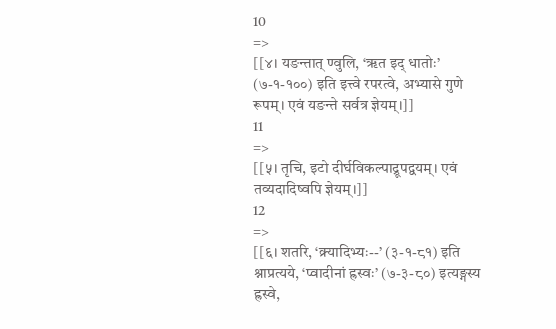10
=>
[[४। यङन्तात् ण्वुलि, ‘ॠत इद् धातोः’ (७-१-१००) इति इत्त्वे रपरत्वे, अभ्यासे गुणे रूपम्। एवं यङन्ते सर्वत्र ज्ञेयम्।]]
11
=>
[[५। तृचि, इटो दीर्घविकल्पाद्रूपद्वयम्। एवं तव्यदादिष्वपि ज्ञेयम्।]]
12
=>
[[६। शतरि, ‘क्र्यादिभ्यः--’ (३-१-८१) इति श्नाप्रत्यये, ‘प्वादीनां ह्रस्वः’ (७-३-८०) इत्यङ्गस्य ह्रस्वे,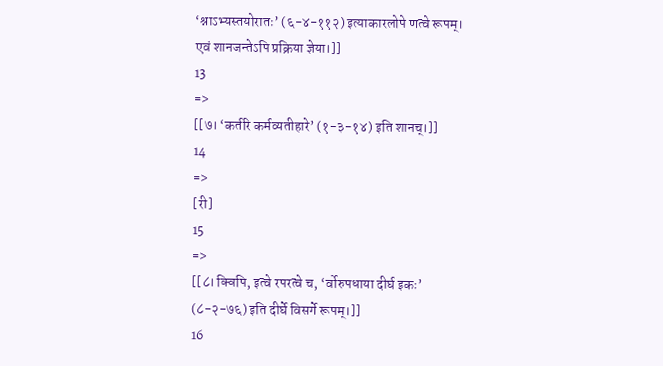‘श्नाऽभ्यस्तयोरातः’ (६-४-११२) इत्याकारलोपे णत्वे रूपम्। एवं शानजन्तेऽपि प्रक्रिया ज्ञेया।]]
13
=>
[[७। ‘कर्तरि कर्मव्यतीहारे’ (१-३-१४) इति शानच्।]]
14
=>
[री]
15
=>
[[८। क्विपि, इत्वे रपरत्वे च, ‘र्वोरुपधाया दीर्घ इकः’ (८-२-७६) इति दीर्घे विसर्गे रूपम्।]]
16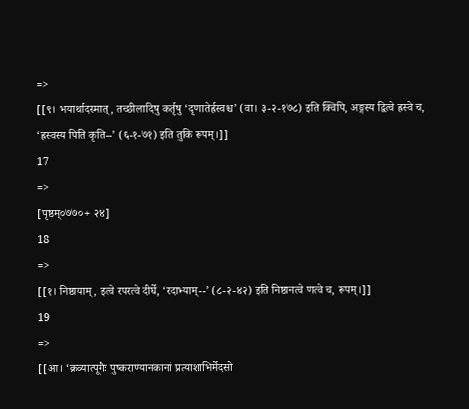=>
[[९। भयार्थादस्मात्, तच्छीलादिषु कर्तृषु ‘दृणातेर्ह्रस्वश्च’ (वा। ३-२-१७८) इति क्विपि, अङ्गस्य द्वित्वे ह्रस्वे च, ‘ह्रस्वस्य पिति कृति--’ (६-१-७१) इति तुकि रूपम्।]]
17
=>
[पृष्ठम्०७७०+ २४]
18
=>
[[१। निष्ठायाम्, इत्वे रपरत्वे दीर्घे, ‘रदाभ्याम्--’ (८-२-४२) इति निष्ठानत्वे णत्वे च, रूपम्।]]
19
=>
[[आ। ‘क्रव्यात्पूगैः पुष्कराण्यानकानां प्रत्याशाभिर्मेदसो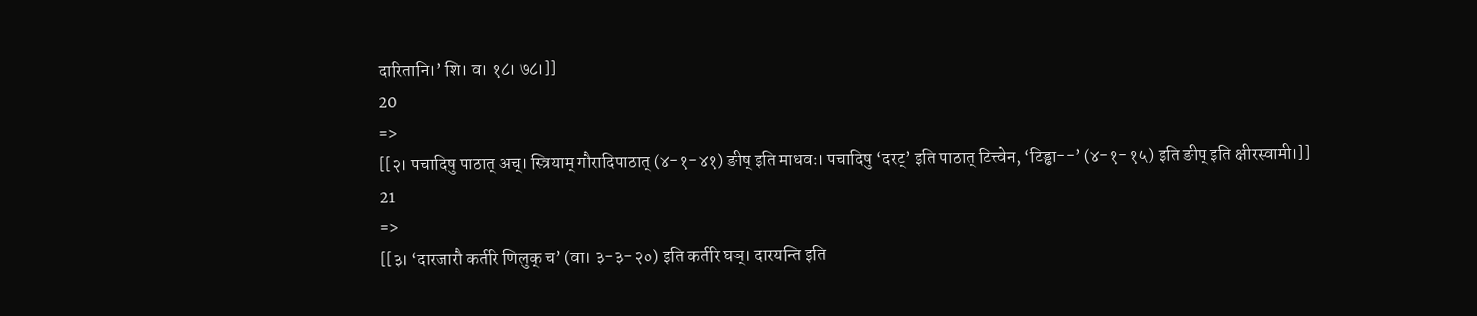दारितानि।’ शि। व। १८। ७८।]]
20
=>
[[२। पचादिषु पाठात् अच्। स्त्रियाम् गौरादिपाठात् (४-१-४१) ङीष् इति माधवः। पचादिषु ‘दरट्’ इति पाठात् टित्त्वेन, ‘टिड्ढा--’ (४-१-१५) इति ङीप् इति क्षीरस्वामी।]]
21
=>
[[३। ‘दारजारौ कर्तरि णिलुक् च’ (वा। ३-३-२०) इति कर्तरि घञ्। दारयन्ति इति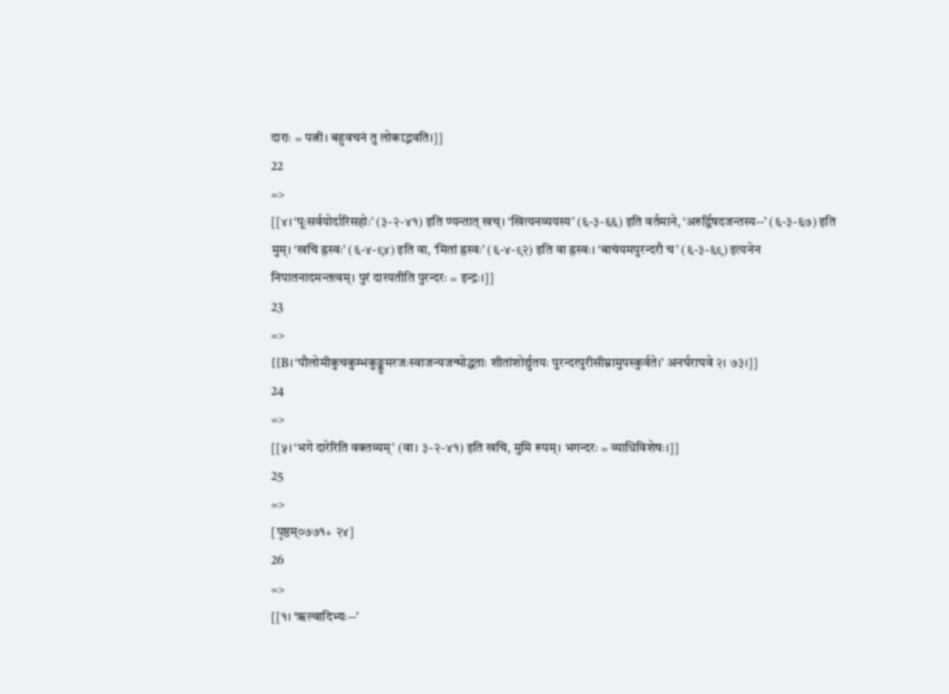दाराः = पत्नी। बहुवचनं तु लोकाद्भवति।]]
22
=>
[[४। ‘पूःसर्वयोर्दारिसहोः’ (३-२-४१) इति ण्यन्तात् खच्। ‘खित्यनव्ययस्य’ (६-३-६६) इति वर्तमाने, ‘अरुर्द्विषदजन्तस्य--’ (६-३-६७) इति मुम्। ‘खचि ह्रस्वः’ (६-४-९४) इति वा, ‘मितां ह्रस्वः’ (६-४-९२) इति वा ह्रस्वः। ‘बाचंयमपुरन्दरौ च’ (६-३-६९) इत्यनेन निपातनादमन्तत्वम्। पुरं दारयतीति पुरन्दरः = इन्द्रः।]]
23
=>
[[B। ‘पौलोमीकुचकुम्भकुङ्कुमरजःस्वाजन्यजन्मोद्धताः शीतांशोर्द्युतयः पुरन्दरपुरीसीम्नामुपस्कुर्वते।’ अनर्घराघवे २। ७३।]]
24
=>
[[५। ‘भगे दारेरिति वक्तव्यम्’ (वा। ३-२-४१) इति खचि, मुमि रूपम्। भगन्दरः = व्याधिविशेषः।]]
25
=>
[पृष्ठम्०७७१+ २४]
26
=>
[[१। ‘ॠल्वादिभ्यः--’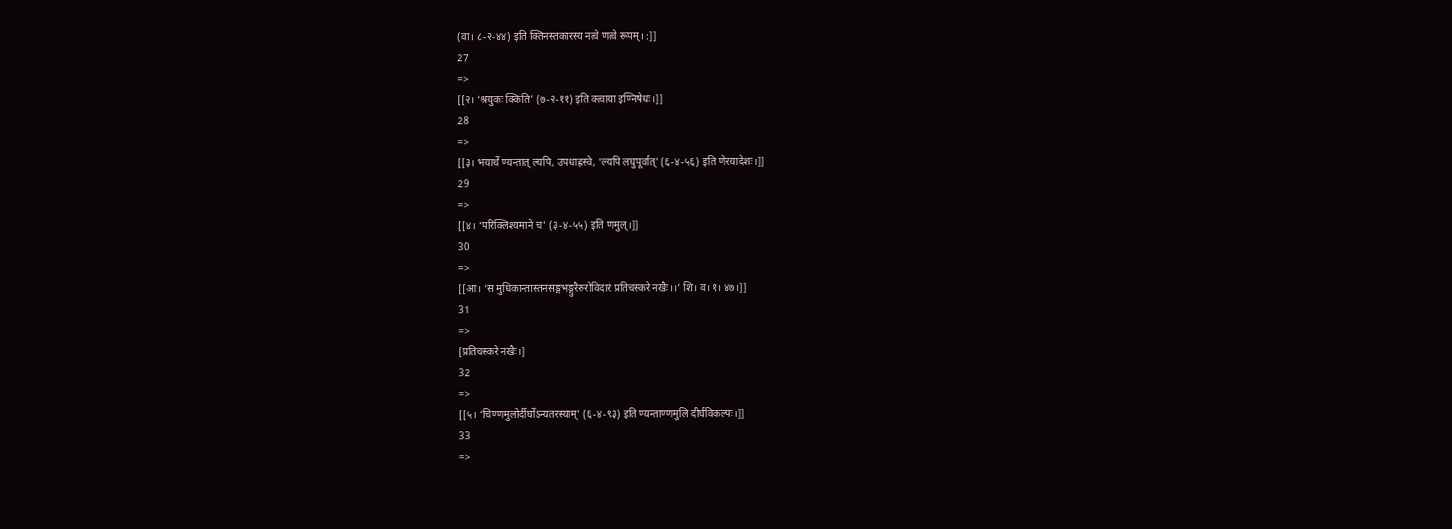(वा। ८-२-४४) इति क्तिनस्तकारस्य नत्वे णत्वे रूपम्। :]]
27
=>
[[२। ‘श्रयुकः क्किति’ (७-२-११) इति क्त्वाया इण्निषेधः।]]
28
=>
[[३। भयार्थे ण्यन्तात् ल्यपि, उपधाह्रस्वे, ‘ल्यपि लघुपूर्वात्’ (६-४-५६) इति णेरयादेशः।]]
29
=>
[[४। ‘परिक्लिश्यमाने च’ (३-४-५५) इति णमुल्।]]
30
=>
[[आ। ‘स मुधिकान्तास्तनसङ्गभङ्गुरैरुरोविदारं प्रतिचस्करे नखैः।।’ शि। व। १। ४७।]]
31
=>
[प्रतिचस्करे नखैः।]
32
=>
[[५। ‘चिण्णमुलोर्दीर्घोऽन्यतरस्याम्’ (६-४-९३) इति ण्यन्ताण्णमुलि दीर्घविकल्पः।]]
33
=>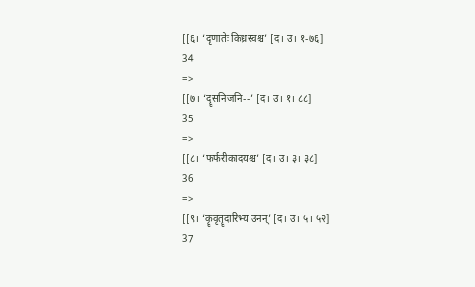[[६। ‘दृणातेः किध्रस्वश्च’ [द। उ। १-७६]
34
=>
[[७। ‘दॄसनिजनि--’ [द। उ। १। ८८]
35
=>
[[८। ‘फर्फरीकादयश्च’ [द। उ। ३। ३८]
36
=>
[[९। ‘कॄवृतॄदारिभ्य उनन्’ [द। उ। ५। ५२]
37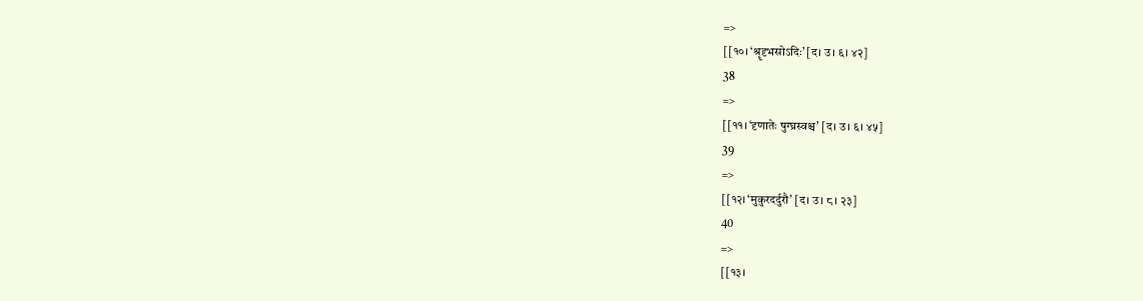=>
[[१०। ‘श्रॄदृभसोऽदिः’ [द। उ। ६। ४२]
38
=>
[[११। ‘दृणातेः षुग्घ्रस्वश्च’ [द। उ। ६। ४५]
39
=>
[[१२। ‘मुकुरदर्दुरौ’ [द। उ। ८। २३]
40
=>
[[१३।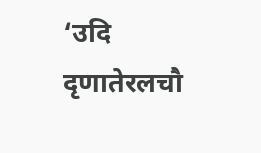‘उदि दृणातेरलचौ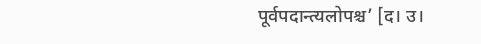पूर्वपदान्त्यलोपश्च’ [द। उ।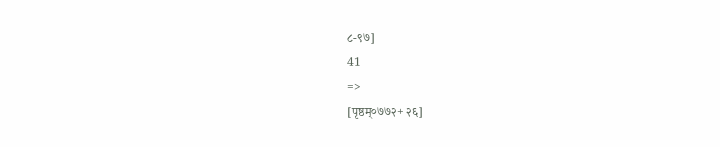८-९७]
41
=>
[पृष्ठम्०७७२+ २६]